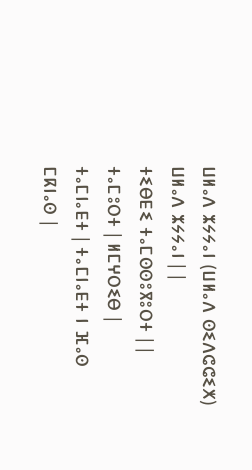ⵡⵍⴰⴷ ⵣⵢⵢⴰⵏ (ⵡⵍⴰⴷ ⵙⵉⴷⵛⵛⵉⵅ)
ⵡⵍⴰⴷ ⵣⵢⵢⴰⵏ | |
ⵜⵉⴱⴹⵉ ⵜⴰⵎⵙⵙⵓⴳⵓⵔⵜ | |
ⵜⴰⵎⵓⵔⵜ | ⵍⵎⵖⵔⵉⴱ |
ⵜⴰⵎⵏⴰⴹⵜ | ⵜⴰⵎⵏⴰⴹⵜ ⵏ ⴼⴰⵙ ⵎⴽⵏⴰⵙ |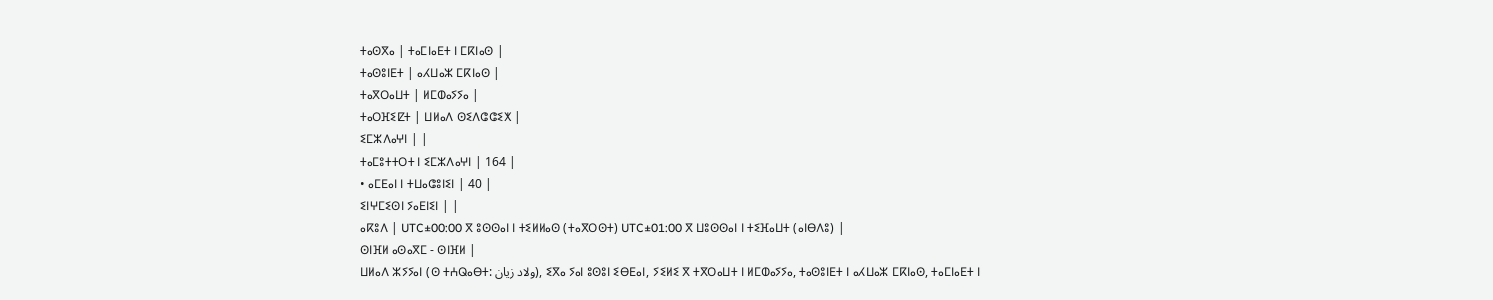ⵜⴰⵙⴳⴰ | ⵜⴰⵎⵏⴰⴹⵜ ⵏ ⵎⴽⵏⴰⵙ |
ⵜⴰⵙⵓⵏⴹⵜ | ⴰⵃⵡⴰⵣ ⵎⴽⵏⴰⵙ |
ⵜⴰⴳⵔⴰⵡⵜ | ⵍⵎⵀⴰⵢⵢⴰ |
ⵜⴰⵔⴼⵉⵇⵜ | ⵡⵍⴰⴷ ⵙⵉⴷⵛⵛⵉⵅ |
ⵉⵎⵣⴷⴰⵖⵏ | |
ⵜⴰⵎⵓⵜⵜⵔⵜ ⵏ ⵉⵎⵣⴷⴰⵖⵏ | 164 |
• ⴰⵎⴹⴰⵏ ⵏ ⵜⵡⴰⵛⵓⵏⵉⵏ | 40 |
ⵉⵏⵖⵎⵉⵙⵏ ⵢⴰⴹⵏⵉⵏ | |
ⴰⴽⵓⴷ | UTC±00:00 ⴳ ⵓⵙⵙⴰⵏ ⵏ ⵜⵉⵍⵍⴰⵙ (ⵜⴰⴳⵔⵙⵜ) UTC±01:00 ⴳ ⵡⵓⵙⵙⴰⵏ ⵏ ⵜⵉⴼⴰⵡⵜ (ⴰⵏⴱⴷⵓ) |
ⵙⵏⴼⵍ ⴰⵙⴰⴳⵎ - ⵙⵏⴼⵍ |
ⵡⵍⴰⴷ ⵣⵢⵢⴰⵏ (ⵙ ⵜⵄⵕⴰⴱⵜ: ولاد زيان), ⵉⴳⴰ ⵢⴰⵏ ⵓⵙⵓⵏ ⵉⴱⴹⴰⵏ, ⵢⵉⵍⵉ ⴳ ⵜⴳⵔⴰⵡⵜ ⵏ ⵍⵎⵀⴰⵢⵢⴰ, ⵜⴰⵙⵓⵏⴹⵜ ⵏ ⴰⵃⵡⴰⵣ ⵎⴽⵏⴰⵙ, ⵜⴰⵎⵏⴰⴹⵜ ⵏ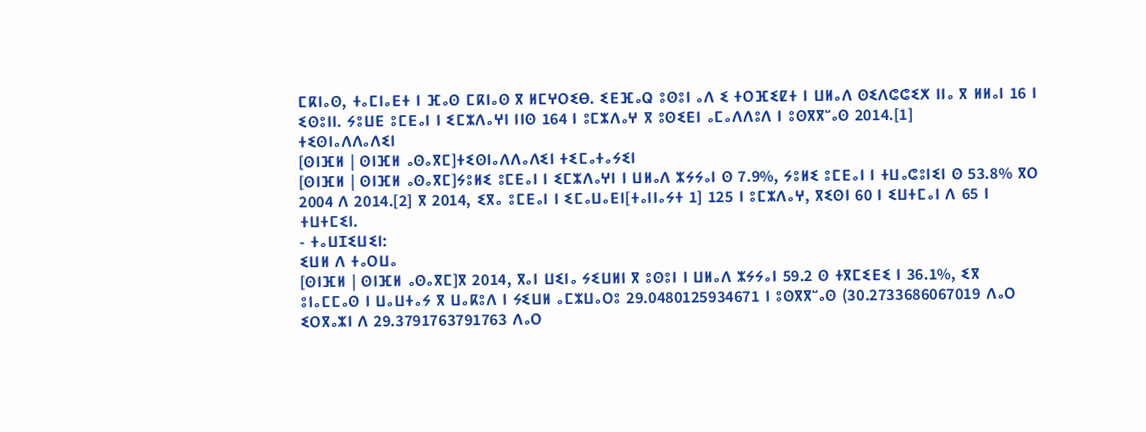ⵎⴽⵏⴰⵙ, ⵜⴰⵎⵏⴰⴹⵜ ⵏ ⴼⴰⵙ ⵎⴽⵏⴰⵙ ⴳ ⵍⵎⵖⵔⵉⴱ. ⵉⴹⴼⴰⵕ ⵓⵙⵓⵏ ⴰⴷ ⵉ ⵜⵔⴼⵉⵇⵜ ⵏ ⵡⵍⴰⴷ ⵙⵉⴷⵛⵛⵉⵅ ⵏⵏⴰ ⴳ ⵍⵍⴰⵏ 16 ⵏ ⵉⵙⵓⵏⵏ. ⵢⵓⵡⴹ ⵓⵎⴹⴰⵏ ⵏ ⵉⵎⵣⴷⴰⵖⵏ ⵏⵏⵙ 164 ⵏ ⵓⵎⵣⴷⴰⵖ ⴳ ⵓⵙⵉⴹⵏ ⴰⵎⴰⴷⴷⵓⴷ ⵏ ⵓⵙⴳⴳⵯⴰⵙ 2014.[1]
ⵜⵉⵙⵏⴰⴷⴷⴰⴷⵉⵏ
[ⵙⵏⴼⵍ | ⵙⵏⴼⵍ ⴰⵙⴰⴳⵎ]ⵜⵉⵙⵏⴰⴷⴷⴰⴷⵉⵏ ⵜⵉⵎⴰⵜⴰⵢⵉⵏ
[ⵙⵏⴼⵍ | ⵙⵏⴼⵍ ⴰⵙⴰⴳⵎ]ⵢⵓⵍⵉ ⵓⵎⴹⴰⵏ ⵏ ⵉⵎⵣⴷⴰⵖⵏ ⵏ ⵡⵍⴰⴷ ⵣⵢⵢⴰⵏ ⵙ 7.9%, ⵢⵓⵍⵉ ⵓⵎⴹⴰⵏ ⵏ ⵜⵡⴰⵛⵓⵏⵉⵏ ⵙ 53.8% ⴳⵔ 2004 ⴷ 2014.[2] ⴳ 2014, ⵉⴳⴰ ⵓⵎⴹⴰⵏ ⵏ ⵉⵎⴰⵡⴰⴹⵏ[ⵜⴰⵏⵏⴰⵢⵜ 1] 125 ⵏ ⵓⵎⵣⴷⴰⵖ, ⴳⵉⵙⵏ 60 ⵏ ⵉⵡⵜⵎⴰⵏ ⴷ 65 ⵏ ⵜⵡⵜⵎⵉⵏ.
- ⵜⴰⵡⵊⵉⵡⵉⵏ:
ⵉⵡⵍ ⴷ ⵜⴰⵔⵡⴰ
[ⵙⵏⴼⵍ | ⵙⵏⴼⵍ ⴰⵙⴰⴳⵎ]ⴳ 2014, ⴳⴰⵏ ⵡⵉⵏⴰ ⵢⵉⵡⵍⵏ ⴳ ⵓⵙⵓⵏ ⵏ ⵡⵍⴰⴷ ⵣⵢⵢⴰⵏ 59.2 ⵙ ⵜⴳⵎⵉⴹⵉ ⵏ 36.1%, ⵉⴳ ⵓⵏⴰⵎⵎⴰⵙ ⵏ ⵡⴰⵡⵜⴰⵢ ⴳ ⵡⴰⴽⵓⴷ ⵏ ⵢⵉⵡⵍ ⴰⵎⵣⵡⴰⵔⵓ 29.0480125934671 ⵏ ⵓⵙⴳⴳⵯⴰⵙ (30.2733686067019 ⴷⴰⵔ ⵉⵔⴳⴰⵣⵏ ⴷ 29.3791763791763 ⴷⴰⵔ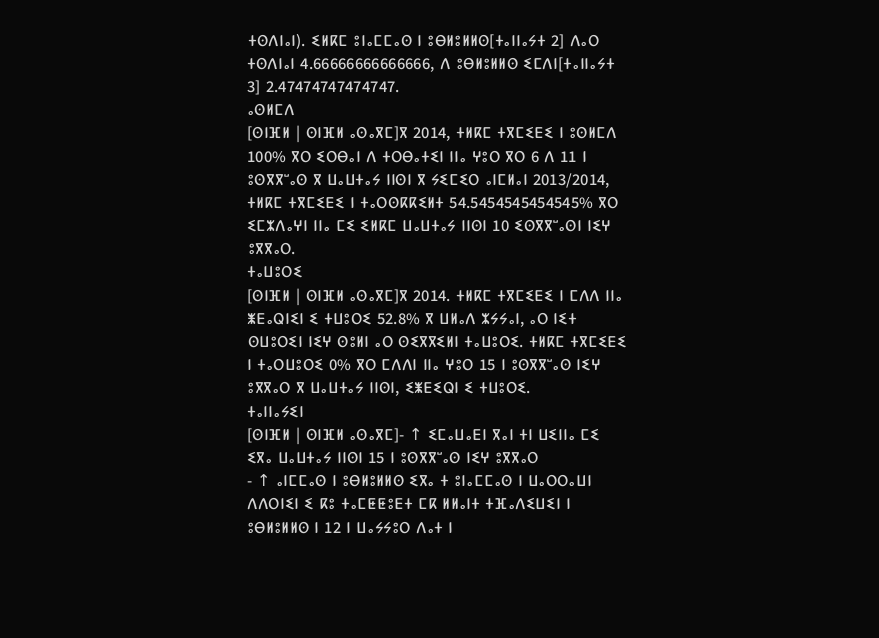ⵜⵙⴷⵏⴰⵏ). ⵉⵍⴽⵎ ⵓⵏⴰⵎⵎⴰⵙ ⵏ ⵓⴱⵍⵓⵍⵍⵙ[ⵜⴰⵏⵏⴰⵢⵜ 2] ⴷⴰⵔ ⵜⵙⴷⵏⴰⵏ 4.66666666666666, ⴷ ⵓⴱⵍⵓⵍⵍⵙ ⵉⵎⴷⵏ[ⵜⴰⵏⵏⴰⵢⵜ 3] 2.47474747474747.
ⴰⵙⵍⵎⴷ
[ⵙⵏⴼⵍ | ⵙⵏⴼⵍ ⴰⵙⴰⴳⵎ]ⴳ 2014, ⵜⵍⴽⵎ ⵜⴳⵎⵉⴹⵉ ⵏ ⵓⵙⵍⵎⴷ 100% ⴳⵔ ⵉⵔⴱⴰⵏ ⴷ ⵜⵔⴱⴰⵜⵉⵏ ⵏⵏⴰ ⵖⵓⵔ ⴳⵔ 6 ⴷ 11 ⵏ ⵓⵙⴳⴳⵯⴰⵙ ⴳ ⵡⴰⵡⵜⴰⵢ ⵏⵏⵙⵏ ⴳ ⵢⵉⵎⵉⵔ ⴰⵏⵎⵍⴰⵏ 2013/2014, ⵜⵍⴽⵎ ⵜⴳⵎⵉⴹⵉ ⵏ ⵜⴰⵔⵙⴽⴽⵉⵍⵜ 54.5454545454545% ⴳⵔ ⵉⵎⵣⴷⴰⵖⵏ ⵏⵏⴰ ⵎⵉ ⵉⵍⴽⵎ ⵡⴰⵡⵜⴰⵢ ⵏⵏⵙⵏ 10 ⵉⵙⴳⴳⵯⴰⵙⵏ ⵏⵉⵖ ⵓⴳⴳⴰⵔ.
ⵜⴰⵡⵓⵔⵉ
[ⵙⵏⴼⵍ | ⵙⵏⴼⵍ ⴰⵙⴰⴳⵎ]ⴳ 2014. ⵜⵍⴽⵎ ⵜⴳⵎⵉⴹⵉ ⵏ ⵎⴷⴷ ⵏⵏⴰ ⵥⴹⴰⵕⵏⵉⵏ ⵉ ⵜⵡⵓⵔⵉ 52.8% ⴳ ⵡⵍⴰⴷ ⵣⵢⵢⴰⵏ, ⴰⵔ ⵏⵉⵜ ⵙⵡⵓⵔⵉⵏ ⵏⵉⵖ ⵙⵓⵍⵏ ⴰⵔ ⵙⵉⴳⴳⵉⵍⵏ ⵜⴰⵡⵓⵔⵉ. ⵜⵍⴽⵎ ⵜⴳⵎⵉⴹⵉ ⵏ ⵜⴰⵔⵡⵓⵔⵉ 0% ⴳⵔ ⵎⴷⴷⵏ ⵏⵏⴰ ⵖⵓⵔ 15 ⵏ ⵓⵙⴳⴳⵯⴰⵙ ⵏⵉⵖ ⵓⴳⴳⴰⵔ ⴳ ⵡⴰⵡⵜⴰⵢ ⵏⵏⵙⵏ, ⵉⵥⴹⵉⵕⵏ ⵉ ⵜⵡⵓⵔⵉ.
ⵜⴰⵏⵏⴰⵢⵉⵏ
[ⵙⵏⴼⵍ | ⵙⵏⴼⵍ ⴰⵙⴰⴳⵎ]- ↑ ⵉⵎⴰⵡⴰⴹⵏ ⴳⴰⵏ ⵜⵏ ⵡⵉⵏⵏⴰ ⵎⵉ ⵉⴳⴰ ⵡⴰⵡⵜⴰⵢ ⵏⵏⵙⵏ 15 ⵏ ⵓⵙⴳⴳⵯⴰⵙ ⵏⵉⵖ ⵓⴳⴳⴰⵔ
- ↑ ⴰⵏⵎⵎⴰⵙ ⵏ ⵓⴱⵍⵓⵍⵍⵙ ⵉⴳⴰ ⵜ ⵓⵏⴰⵎⵎⴰⵙ ⵏ ⵡⴰⵔⵔⴰⵡⵏ ⴷⴷⵔⵏⵉⵏ ⵉ ⴽⵓ ⵜⴰⵎⵟⵟⵓⴹⵜ ⵎⴽ ⵍⵍⴰⵏⵜ ⵜⴼⴰⴷⵉⵡⵉⵏ ⵏ ⵓⴱⵍⵓⵍⵍⵙ ⵏ 12 ⵏ ⵡⴰⵢⵢⵓⵔ ⴷⴰⵜ ⵏ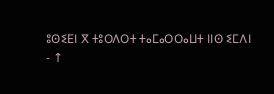ⵓⵙⵉⴹⵏ ⴳ ⵜⵓⵔⴷⵔⵜ ⵜⴰⵎⴰⵔⵔⴰⵡⵜ ⵏⵏⵙ ⵉⵎⴷⵏ
- ↑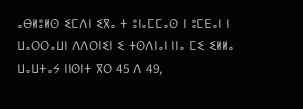ⴰⴱⵍⵓⵍⵙ ⵉⵎⴷⵏ ⵉⴳⴰ ⵜ ⵓⵏⴰⵎⵎⴰⵙ ⵏ ⵓⵎⴹⴰⵏ ⵏ ⵡⴰⵔⵔⴰⵡⵏ ⴷⴷⵔⵏⵉⵏ ⵉ ⵜⵙⴷⵏⴰⵏ ⵏⵏⴰ ⵎⵉ ⵉⵍⵍⴰ ⵡⴰⵡⵜⴰⵢ ⵏⵏⵙⵏⵜ ⴳⵔ 45 ⴷ 49,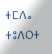ⵜⵎⴷⴰ ⵜⵓⴷⵔⵜ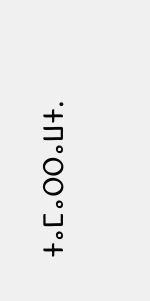ⵜⴰⵎⴰⵔⵔⴰⵡⵜ.